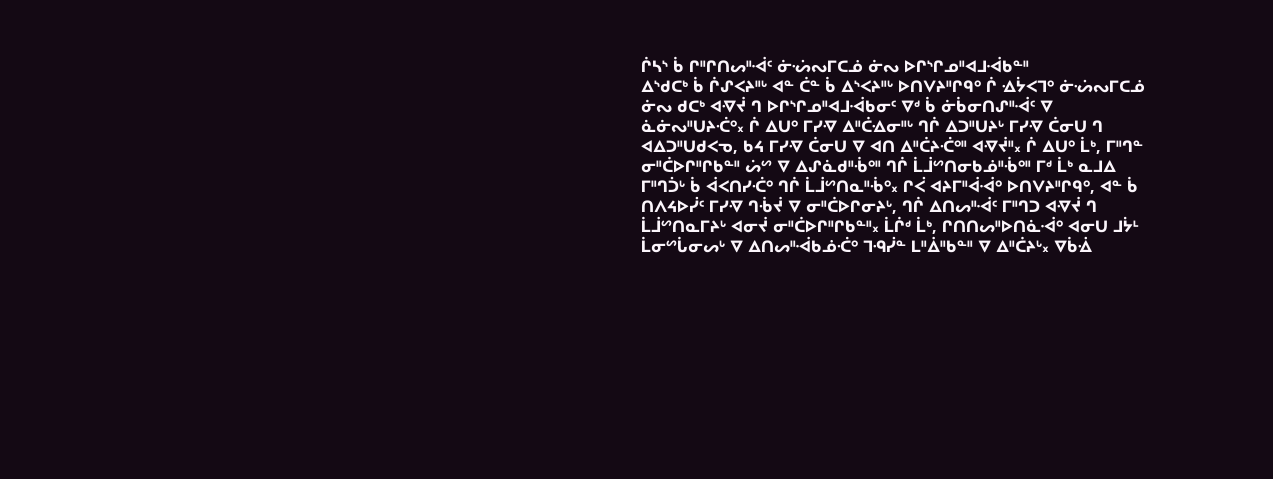ᒌᓴᔅ ᑳ ᒋᐦᒋᑎᔕᐦᐙᑦ ᓃᔣᔓᒥᑕᓅ ᓃᔓ ᐅᒋᔅᒋᓄᐦᐊᒧᐙᑲᓐᐦ
ᐃᔅᑯᑕᒃ ᑳ ᒌᔑᐸᔨᐦᒡ ᐊᓐ ᑖᓐ ᑳ ᐃᔅᐸᔨᐦᒡ ᐅᑎᐯᔨᐦᒋᑫᐤ ᒌ ᐎᔮᐸᒣᐤ ᓃᔣᔓᒥᑕᓅ ᓃᔓ ᑯᑕᒃ ᐊᐌᔫ ᒉ ᐅᒋᔅᒋᓄᐦᐊᒧᐙᑲᓂᑦ ᐁᒄ ᑳ ᓃᑳᓂᑎᔑᐦᐙᑦ ᐁ ᓈᓃᔓᐦᑌᔨᑣᐤ᙮ ᒌ ᐃᑌᐤ ᒥᓯᐌ ᐃᐦᑖᐎᓂᐦᒡ ᒉᒌ ᐃᑐᐦᑌᔨᒡ ᒥᓯᐌ ᑖᓂᑌ ᒉ ᐊᐃᑐᐦᑌᑯᐸᓀ, ᑲᔦ ᒥᓯᐌ ᑖᓂᑌ ᐁ ᐊᑎ ᐃᐦᑖᔨᑣᐤᐦ ᐊᐌᔫᐦ᙮ ᒌ ᐃᑌᐤ ᒫᒃ, ᒥᐦᒉᓐ ᓂᐦᑖᐅᒋᐦᒋᑲᓐᐦ ᔖᔥ ᐁ ᐃᔑᓈᑯᐦᒀᐤᐦ ᒉᒌ ᒫᒨᔥᑎᓂᑲᓅᐦᒀᐤᐦ ᒥᒄ ᒫᒃ ᓇᒧᐃ ᒥᐦᒉᑑᒡ ᑳ ᐋᐸᑎᓯᑣᐤ ᒉᒌ ᒫᒨᔥᑎᓇᐦᒀᐤ᙮ ᒋᐹ ᐊᔨᒥᐦᐋᐙᐤ ᐅᑎᐯᔨᐦᒋᑫᐤ, ᐊᓐ ᑳ ᑎᐱᔦᐅᓰᑦ ᒥᓯᐌ ᒉᒀᔫ ᐁ ᓂᐦᑖᐅᒋᓂᔨᒡ, ᒉᒌ ᐃᑎᔕᐦᐙᑦ ᒥᐦᒉᑐ ᐊᐌᔫ ᒉ ᒫᒨᔥᑎᓇᒥᔨᒡ ᐊᓂᔫ ᓂᐦᑖᐅᒋᐦᒋᑲᓐᐦ᙮ ᒫᒌᒄ ᒫᒃ, ᒋᑎᑎᔕᐦᐅᑎᓈᐙᐤ ᐊᓂᑌ ᒧᔮᒻ ᒫᓂᔥᒑᓂᔕᒡ ᐁ ᐃᑎᔕᐦᐙᑲᓅᑣᐤ ᒣᑴᓰᓐ ᒪᐦᐄᐦᑲᓐᐦ ᐁ ᐃᐦᑖᔨᒡ᙮ ᐁᑳᐐ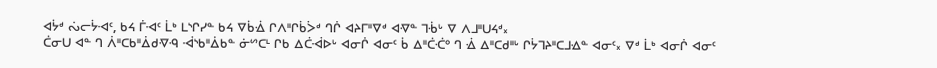ᐊᔮᒄ ᔔᓕᔮᐗᑦ, ᑲᔦ ᒦᐗᑦ ᒫᒃ ᒪᔅᒋᓯᓐ ᑲᔦ ᐁᑳᐐ ᒋᐱᐦᒋᑳᐴᒄ ᒉᒌ ᐊᔨᒥᐦᐁᒄ ᐊᐌᓐ ᒣᒀᒡ ᐁ ᐱᒧᐦᑌᔦᒄ᙮
ᑖᓂᑌ ᐊᓐ ᒉ ᐲᐦᑕᑲᐦᐄᑯᐌᑴ ᐙᔅᑲᐦᐄᑲᓐ ᓃᔥᑕᒻ ᒋᑲ ᐃᑖᐙᐅᒡ ᐊᓂᒌ ᐊᓂᑦ ᑳ ᐃᐦᑖᑣᐤ ᒉ ᐐ ᐃᐦᑕᑯᐦᒡ ᒋᔮᒣᔨᐦᑕᒧᐎᓐ ᐊᓂᑦ᙮ ᐁᒄ ᒫᒃ ᐊᓂᒌ ᐊᓂᑦ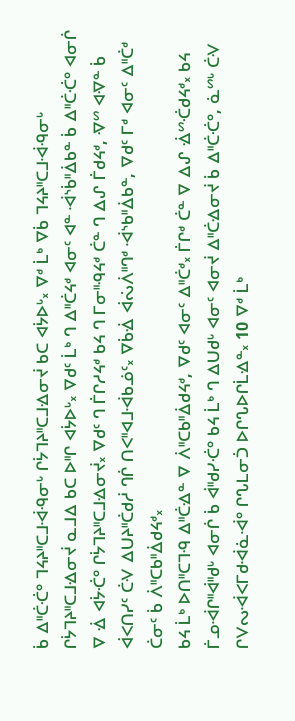ᑳ ᐃᐦᑖᑣᐤ ᒣᔦᔨᐦᑕᒧᐙᑴᓂᒡ ᒋᔮᒣᔨᐦᑕᒧᐎᓂᔫ ᑲᑕ ᐊᔮᐅᒡ᙮ ᐁᒄ ᒫᒃ ᐁᑳ ᒣᔦᔨᐦᑕᒧᐙᑴᓂᒡ ᒋᔮᒣᔨᐦᑕᒧᐎᓂᔫ ᓇᒧᐃ ᑲᑕ ᐅᐦᒋ ᐊᔮᐅᒡ᙮ ᐁᑯᑦ ᒫᒃ ᒉ ᐃᐦᑖᔦᒄ ᐊᓂᑦ ᐊᓐ ᐙᔅᑳᐦᐄᑲᓐ ᑳ ᐃᐦᑖᑣᐤ ᐊᓂᒌ ᐁ ᐐ ᐊᔮᑣᐤ ᒋᔮᒣᔨᐦᑕᒧᐎᓂᔫ᙮ ᐁᑯᑦ ᒉ ᒦᒋᓱᔦᒄ ᑲᔦ ᒉ ᒥᓂᐦᑴᔦᒄ ᑖᓐ ᒉ ᐃᔑ ᒦᑯᔦᒄ, ᐌᔥ ᐊᐌᓐ ᑳ ᐋᐸᑎᓯᑦ ᑖᐺ ᐃᑌᔨᐦᑖᑯᓲ ᒉᒌ ᑎᐸᐦᐊᒧᐙᑲᓅᑦ᙮ ᐁᑳᐐ ᐋᔔᐲᐦᒉᒄ ᐙᔅᑲᐦᐄᑲᓐ, ᐁᑯᑦ ᒥᒄ ᐊᓂᑦ ᐃᐦᑖᒄ ᑖᓂᑦ ᑳ ᐲᐦᑕᑲᐦᐄᑯᔦᒄ᙮
ᑲᔦ ᒫᒃ ᐅᑎᐦᑕᒣᑴ ᐃᐦᑖᐎᓐ ᐁ ᐲᐦᑕᑲᐦᐄᑯᔦᒄ, ᐁᑯᑦ ᐊᓂᑦ ᐃᐦᑖᒄ᙮ ᒦᒋᒄ ᑖᓐ ᐁ ᐃᔑ ᐐᔥᑣᑯᔦᒄ᙮ ᑲᔦ ᒦᓄᐙᒋᐦᐋᐦᑯᒡ ᐊᓂᒌ ᑳ ᐋᐦᑯᓯᑣᐤ ᑲᔦ ᒫᒃ ᒉ ᐃᑌᑯᒡ ᐊᓂᑦ ᐊᓂᔫ ᐃᐦᑖᐎᓂᔫ ᑳ ᐃᐦᑖᑣᐤ, ᓈᔥᒡ ᑖᐺ ᒋᐯᔓᐙᐸᒥᑯᐙᓈᐙᐤ ᒋᔐᒪᓂᑑ ᐅᒋᔐᐅᒋᒫᐎᓐ᙮ 10 ᐁᒄ ᒫᒃ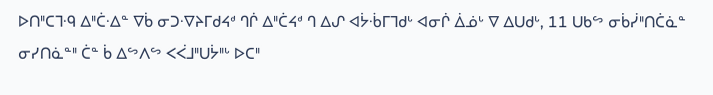ᐅᑎᐦᑕᒣᑴ ᐃᐦᑖᐎᓐ ᐁᑳ ᓂᑐᐌᔨᒥᑯᔦᒄ ᒉᒌ ᐃᐦᑖᔦᒄ ᒉ ᐃᔑ ᐊᔮᒀᒥᒣᑯᒡ ᐊᓂᒌ ᐄᓅᒡ ᐁ ᐃᑌᑯᒡ, 11 ᑌᑲᔥ ᓂᑳᓰᐦᑎᑖᓈᓐ ᓂᓯᑎᓈᓐᐦ ᑖᓐ ᑳ ᐃᔥᐱᔥ ᐸᐹᒧᐦᑌᔮᐦᒡ ᐅᑕᐦ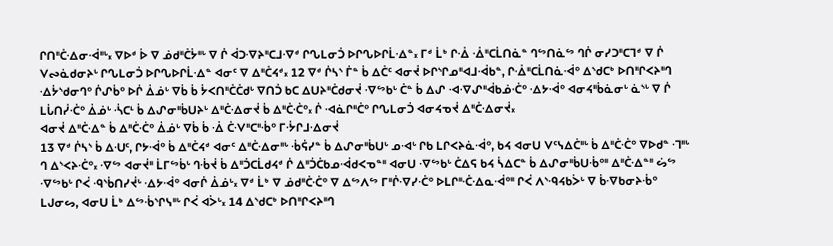ᒋᑎᐦᑖᐎᓂᐙᐦᒡ᙮ ᐁᐅᒄ ᐆ ᐁ ᓅᑯᐦᑖᔮᐦᒡ ᐁ ᒌ ᐋᑐᐌᔨᐦᑕᒧᐌᒄ ᒋᔐᒪᓂᑑ ᐅᒋᔐᐅᒋᒫᐎᓐ᙮ ᒥᒄ ᒫᒃ ᒋᐐ ᐐᐦᑕᒫᑎᓈᓐ ᒉᔥᑎᓈᔥ ᒉᒌ ᓂᓯᑐᐦᑕᒣᒄ ᐁ ᒌ ᐯᔓᓈᑯᓂᔨᒡ ᒋᔐᒪᓂᑑ ᐅᒋᔐᐅᒋᒫᐎᓐ ᐊᓂᑦ ᐁ ᐃᐦᑖᔦᒄ᙮ 12 ᐁᒄ ᒌᓴᔅ ᒦᓐ ᑳ ᐃᑖᑦ ᐊᓂᔫ ᐅᒋᔅᒋᓄᐦᐊᒧᐙᑲᓐ, ᒋᐐᐦᑕᒫᑎᓈᐙᐤ ᐃᔅᑯᑕᒃ ᐅᑎᐦᒋᐸᔨᐦᒉ ᐎᔮᔅᑯᓂᒉᐤ ᒌᔑᑳᐤ ᐅᒌ ᐄᓅᒡ ᐁᑳ ᑳ ᔮᐸᑎᐦᑖᑖᑯᒡ ᐁᑎᑑ ᑲᑕ ᐃᑌᔨᐦᑖᑯᓂᔫ ᐌᔥᑲᒡ ᑖᓐ ᑳ ᐃᔑ ᐗᐌᔑᐦᐋᑲᓅᑣᐤ ᐎᔭᐙᐤ ᐊᓂᔦᐦᑳᓈᓂᒡ ᓈᔅᒡ ᐁ ᒌ ᒪᒑᑎᓰᑣᐤ ᐄᓅᒡ ᔂᑕᒻ ᑳ ᐃᔑᓂᐦᑳᑌᔨᒡ ᐃᐦᑖᐎᓂᔫ ᑳ ᐃᐦᑖᑣᐤ᙮ ᒌ ᐗᓈᒋᐦᑖᐤ ᒋᔐᒪᓂᑑ ᐊᓂᔦᓀᔫ ᐃᐦᑖᐎᓂᔫ᙮
ᐊᓂᔫ ᐃᐦᑖᐎᓐ ᑳ ᐃᐦᑖᑣᐤ ᐄᓅᒡ ᐁᑳ ᑳ ᐐ ᑖᐺᐦᑕᐦᒀᐤ ᒥᔻᒋᒧᐎᓂᔫ
13 ᐁᒄ ᒌᓴᔅ ᑳ ᐃᑗᑦ, ᒋᔭᐙᐤ ᑳ ᐃᐦᑖᔦᒄ ᐊᓂᑦ ᐃᐦᑖᐎᓂᐦᒡ ᒀᕌᓯᓐ ᑳ ᐃᔑᓂᐦᑳᑌᒡ ᓄᐗᒡ ᒋᑲ ᒪᒋᐸᔨᓈᐙᐤ, ᑲᔦ ᐊᓂᑌ ᐯᑦᓭᐃᑖᐦᒡ ᑳ ᐃᐦᑖᑣᐤ ᐁᐅᑯᓐ ᒬᐦᒡ ᒉ ᐃᔅᐸᔨᑣᐤ᙮ ᐌᔥ ᐊᓂᔫᐦ ᒫᒥᔥᑳᒡ ᒉᒀᔫ ᑳ ᐃᐦᑑᑕᒫᑯᔦᒄ ᒌ ᐃᐦᑑᑖᑲᓄᐙᑯᐸᓀᓐᐦ ᐊᓂᑌ ᐌᔥᑲᒡ ᑖᐃᕋ ᑲᔦ ᓵᐃᑕᓐ ᑳ ᐃᔑᓂᐦᑳᑌᒀᐤᐦ ᐃᐦᑖᐎᓐᐦ ᔖᔥ ᐌᔥᑲᒡ ᒋᐹ ᑴᔅᑳᑎᓯᔫᒡ ᐎᔭᐙᐤ ᐊᓂᒌ ᐄᓅᒡ᙮ ᐁᒄ ᒫᒃ ᐁ ᓅᑯᐦᑖᑣᐤ ᐁ ᐃᔥᐱᔥ ᒥᐦᒌᐌᓯᑣᐤ ᐅᒪᒋᐦᑣᐎᓇᐙᐤᐦ ᒋᐹ ᐱᔅᑴᔦᑲᐴᒡ ᐁ ᑳᐌᑲᓂᔨᒀᐤ ᒪᒍᓂᔕ, ᐊᓂᑌ ᒫᒃ ᐃᔥᒀᔅᒋᓭᐦᒡ ᒋᐹ ᐊᐴᒡ᙮ 14 ᐃᔅᑯᑕᒃ ᐅᑎᐦᒋᐸᔨᐦᒉ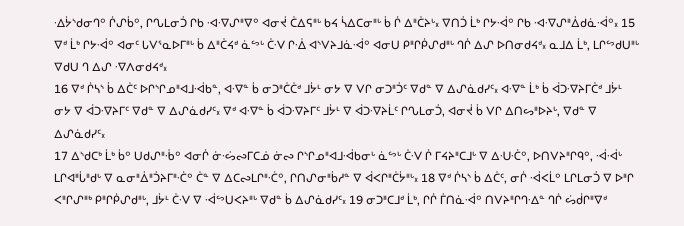ᐎᔮᔅᑯᓂᒉᐤ ᒌᔑᑳᐤ, ᒋᔐᒪᓂᑑ ᒋᑲ ᐗᐌᔑᐦᐁᐤ ᐊᓂᔫ ᑖᐃᕋᐦᒡ ᑲᔦ ᓵᐃᑕᓂᐦᒡ ᑳ ᒌ ᐃᐦᑖᔨᒡ᙮ ᐁᑎᑑ ᒫᒃ ᒋᔭᐙᐤ ᒋᑲ ᐗᐌᔑᐦᐄᑯᓈᐙᐤ᙮ 15 ᐁᒄ ᒫᒃ ᒋᔭᐙᐤ ᐊᓂᑦ ᒐᐯᕐᓇᐅᒥᐦᒡ ᑳ ᐃᐦᑖᔦᒄ ᓈᔥᒡ ᑖᐺ ᒋᐐ ᐊᔅᐯᔨᒧᓈᐙᐤ ᐊᓂᑌ ᑭᐦᒋᑮᔑᑯᐦᒡ ᒉᒌ ᐃᔑ ᐅᑎᓂᑯᔦᒄ᙮ ᓇᒧᐃ ᒫᒃ, ᒪᒋᔥᑯᑌᐦᒡ ᐁᑯᑌ ᒉ ᐃᔑ ᐌᐱᓂᑯᔦᒄ᙮
16 ᐁᒄ ᒌᓴᔅ ᑳ ᐃᑖᑦ ᐅᒋᔅᒋᓄᐦᐊᒧᐙᑲᓐ, ᐊᐌᓐ ᑳ ᓂᑐᐦᑖᑖᒄ ᒧᔮᒻ ᓂᔭ ᐁ ᐯᒋ ᓂᑐᐦᑑᑦ ᐁᑯᓐ ᐁ ᐃᔑᓈᑯᓯᑦ᙮ ᐊᐌᓐ ᒫᒃ ᑳ ᐋᑐᐌᔨᒥᑖᒄ ᒧᔮᒻ ᓂᔭ ᐁ ᐋᑐᐌᔨᒥᑦ ᐁᑯᓐ ᐁ ᐃᔑᓈᑯᓯᑦ᙮ ᐁᒄ ᐊᐌᓐ ᑳ ᐋᑐᐌᔨᒥᑦ ᒧᔮᒻ ᐁ ᐋᑐᐌᔨᒫᑦ ᒋᔐᒪᓂᑑ, ᐊᓂᔫ ᑳ ᐯᒋ ᐃᑎᔕᐦᐅᔨᒡ, ᐁᑯᓐ ᐁ ᐃᔑᓈᑯᓯᑦ᙮
17 ᐃᔅᑯᑕᒃ ᒫᒃ ᑳᐤ ᑌᑯᔑᐦᒀᐤ ᐊᓂᒌ ᓃᔣᔓᒥᑕᓅ ᓃᔓ ᒋᔅᒋᓄᐦᐊᒧᐙᑲᓂᒡ ᓈᔥᒡ ᑖᐺ ᒌ ᒥᔦᔨᐦᑕᒧᒡ ᐁ ᐃᑗᑣᐤ, ᐅᑎᐯᔨᐦᒋᑫᐤ, ᐙᐙᒡ ᒪᒋᐊᐦᒑᐦᑯᒡ ᐁ ᓇᓂᐦᐄᐦᑑᔨᒥᐦᑣᐤ ᑖᓐ ᐁ ᐃᑕᔓᒪᒋᐦᑣᐤ, ᒋᑎᔑᓂᐦᑳᓱᓐ ᐁ ᐋᐸᒋᐦᑖᔮᐦᒡ᙮ 18 ᐁᒄ ᒌᓴᔅ ᑳ ᐃᑖᑦ, ᓂᒌ ᐙᐸᒫᐤ ᒪᒋᒪᓂᑑ ᐁ ᐅᐦᒋ ᐸᐦᒋᔑᐦᒃ ᑭᐦᒋᑮᔑᑯᐦᒡ, ᒧᔮᒻ ᑖᐺ ᐁ ᐙᔥᑌᐸᔨᐦᒡ ᐁᑯᓐ ᑳ ᐃᔑᓈᑯᓯᑦ᙮ 19 ᓂᑐᐦᑕᒧᒄ ᒫᒃ, ᒋᒌ ᒦᑎᓈᐙᐤ ᑎᐯᔨᐦᒋᒉᐎᓐ ᒉᒌ ᔖᑰᒋᐦᐁᒄ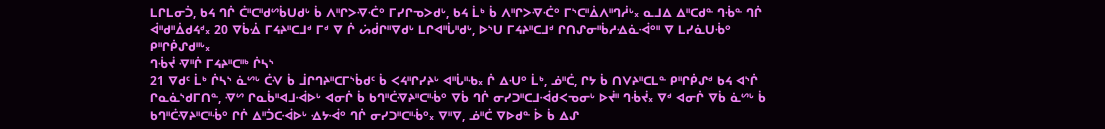ᒪᒋᒪᓂᑑ, ᑲᔦ ᒉᒌ ᑖᐦᑕᐦᑯᔥᑳᑌᑯᒡ ᑳ ᐱᐦᒋᐳᐌᑣᐤ ᒥᓯᒋᓀᐳᑯᒡ, ᑲᔦ ᒫᒃ ᑳ ᐱᐦᒋᐳᐌᑣᐤ ᒥᔅᑕᐦᐄᐱᐦᒉᓲᒡ᙮ ᓇᒧᐃ ᐃᐦᑕᑯᓐ ᒉᒀᓐ ᒉᒌ ᐋᐦᑯᐦᐄᑯᔦᒄ᙮ 20 ᐁᑳᐐ ᒥᔦᔨᐦᑕᒧᒄ ᒥᒄ ᐁ ᒌ ᔖᑰᒋᐦᐁᑯᒡ ᒪᒋᐊᐦᒑᐦᑯᒡ, ᐅᔅᑌ ᒥᔦᔨᐦᑕᒧᒄ ᒋᑎᔑᓂᐦᑳᓱᐎᓈᐙᐤᐦ ᐁ ᒪᓯᓈᑌᒀᐤ ᑭᐦᒋᑮᔑᑯᐦᒡ᙮
ᒉᒀᔫ ᐌᐦᒌ ᒥᔦᔨᐦᑕᐦᒃ ᒌᓴᔅ
21 ᐁᑯᑦ ᒫᒃ ᒌᓴᔅ ᓈᔥᒡ ᑖᐺ ᑳ ᒨᒋᒉᔨᐦᑕᒥᔅᑳᑯᑦ ᑳ ᐸᔦᐦᒋᓯᔨᒡ ᐊᐦᒑᐦᑾ᙮ ᒌ ᐃᑗᐤ ᒫᒃ, ᓅᐦᑖ, ᒋᔭ ᑳ ᑎᐯᔨᐦᑕᒪᓐ ᑭᐦᒋᑮᔑᒄ ᑲᔦ ᐊᔅᒌ ᒋᓇᓈᔅᑯᒥᑎᓐ, ᐌᔥ ᒋᓇᑳᐦᐊᒧᐙᐅᒡ ᐊᓂᒌ ᑳ ᑲᒉᐦᑖᐌᔨᐦᑕᐦᒀᐤ ᐁᑳ ᒉᒌ ᓂᓯᑐᐦᑕᒧᐙᑯᐸᓀᓂᒡ ᐅᔫᐦ ᒉᒀᔫ᙮ ᐁᒄ ᐊᓂᒌ ᐁᑳ ᓈᔥᒡ ᑳ ᑲᒉᐦᑖᐌᔨᐦᑕᐦᒀᐤ ᒋᒌ ᐃᐦᑑᑕᐙᐅᒡ ᐎᔭᐙᐤ ᒉᒌ ᓂᓯᑐᐦᑕᐦᒀᐤ᙮ ᐁᐦᐁ, ᓅᐦᑖ ᐁᐅᑯᓐ ᐆ ᑳ ᐃᔑ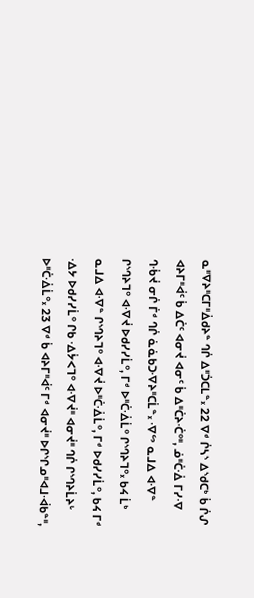ᓇᐦᐁᔨᐦᑕᒥᐦᐄᑯᔨᓐ ᒉᒌ ᐃᐦᑑᑕᒪᓐ᙮ 22 ᐁᒄ ᒌᓴᔅ ᐃᔅᑯᑕᒃ ᑳ ᒌᔑ ᐊᔨᒥᐦᐋᑦ ᑳ ᐃᑖᑦ ᐊᓂᔫ ᐊᓂᑦ ᑳ ᐃᐦᑖᔨᑣᐤᐦ, ᓅᐦᑖᐐ ᒥᓯᐌ ᒉᒀᔫ ᓂᒌ ᒦᒄ ᒉᒌ ᓈᓈᑲᑐᐌᔨᐦᑕᒫᓐ᙮ ᐌᔥ ᓇᒧᐃ ᐊᐌᓐ ᒋᔅᒉᔨᒣᐤ ᐊᐌᔫ ᐅᑯᓯᓯᒫᐤ, ᒥᒄ ᐅᐦᑖᐐᒫᐤ ᒋᔅᒉᔨᒣᐤ᙮ ᑲᔦ ᒫᒃ ᓇᒧᐃ ᐊᐌᓐ ᒋᔅᒉᔨᒣᐤ ᐊᐌᔫ ᐅᐦᑖᐐᒫᐤ, ᒥᒄ ᐅᑯᓯᓯᒫᐤ, ᑲᔦ ᒥᒄ ᐎᔭ ᐅᑯᓯᓯᒫᐤ ᒋᑲ ᐎᔮᐸᒣᐤ ᐊᐌᔫᐦ ᐊᓂᔫᐦ ᒉᒌ ᒋᔅᒉᔨᒫᔨᒡ ᐅᐦᑖᐐᒫᐤ᙮ 23 ᐁᒄ ᑳ ᐊᔨᒥᐦᐋᑦ ᒥᒄ ᐊᓂᔫᐦ ᐅᒋᔅᒋᓄᐦᐊᒧᐙᑲᓐᐦ,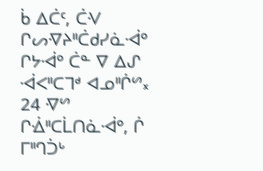ᑳ ᐃᑖᑦ, ᑖᐺ ᒋᔕᐌᔨᐦᑖᑯᓯᓈᐙᐤ ᒋᔭᐙᐤ ᑖᓐ ᐁ ᐃᔑ ᐙᐸᐦᑕᒣᒄ ᐊᓄᐦᒌᔥ᙮ 24 ᐌᔥ ᒋᐐᐦᑕᒫᑎᓈᐙᐤ, ᒌ ᒥᐦᒉᑑᒡ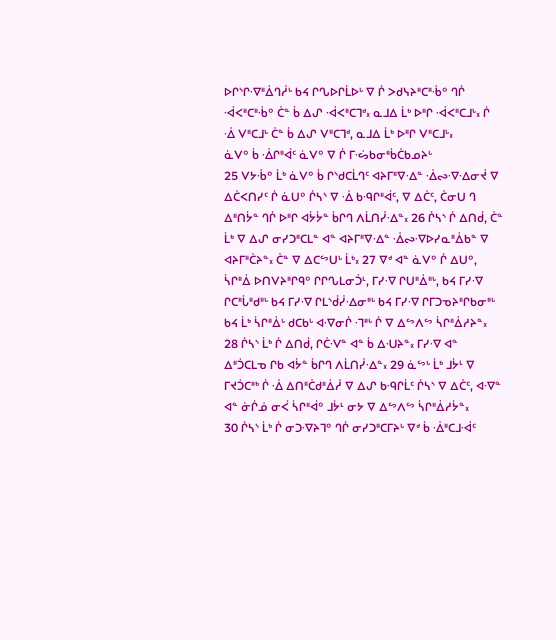ᐅᒋᔅᒋᐌᐦᐄᒉᓲᒡ ᑲᔦ ᒋᔐᐅᒋᒫᐅᒡ ᐁ ᒌ ᐳᑯᓭᔨᐦᑕᐦᒀᐤ ᒉᒌ ᐙᐸᐦᑕᐦᒀᐤ ᑖᓐ ᑳ ᐃᔑ ᐙᐸᐦᑕᒣᒄ᙮ ᓇᒧᐃ ᒫᒃ ᐅᐦᒋ ᐙᐸᐦᑕᒧᒡ᙮ ᒌ ᐐ ᐯᐦᑕᒧᒡ ᑖᓐ ᑳ ᐃᔑ ᐯᐦᑕᒣᒄ, ᓇᒧᐃ ᒫᒃ ᐅᐦᒋ ᐯᐦᑕᒧᒡ᙮
ᓈᐯᐤ ᑳ ᐐᒋᐦᐋᑦ ᓈᐯᐤ ᐁ ᒌ ᒥᔣᑲᓂᐦᑳᑖᑲᓄᔨᒡ
25 ᐯᔭᒀᐤ ᒫᒃ ᓈᐯᐤ ᑳ ᒋᔅᑯᑕᒫᒉᑦ ᐊᔨᒥᐦᐁᐎᓐ ᐐᔓᐌᐎᓂᔫ ᐁ ᐃᑖᐸᑎᓯᑦ ᒌ ᓈᑌᐤ ᒌᓴᔅ ᐁ ᐐ ᑲᑴᒋᐦᐋᑦ, ᐁ ᐃᑖᑦ, ᑖᓂᑌ ᒉ ᐃᐦᑎᔮᓐ ᒉᒌ ᐅᐦᒋ ᐊᔮᔮᓐ ᑳᒋᒉ ᐱᒫᑎᓰᐎᓐ᙮ 26 ᒌᓴᔅ ᒌ ᐃᑎᑰ, ᑖᓐ ᒫᒃ ᐁ ᐃᔑ ᓂᓯᑐᐦᑕᒪᓐ ᐊᓐ ᐊᔨᒥᐦᐁᐎᓐ ᐐᔓᐌᐅᓯᓇᐦᐄᑲᓐ ᐁ ᐊᔨᒥᐦᑖᔨᓐ᙮ ᑖᓐ ᐁ ᐃᑕᔥᑌᒡ ᒫᒃ᙮ 27 ᐁᒄ ᐊᓐ ᓈᐯᐤ ᒌ ᐃᑌᐤ,
ᓵᒋᐦᐄ ᐅᑎᐯᔨᐦᒋᑫᐤ ᒋᒋᔐᒪᓂᑑᒻ, ᒥᓯᐌ ᒋᑌᐦᐄᐦᒡ, ᑲᔦ ᒥᓯᐌ ᒋᑕᐦᒑᐦᑯᐦᒡ ᑲᔦ ᒥᓯᐌ ᒋᒪᔅᑰᓰᐎᓂᐦᒡ ᑲᔦ ᒥᓯᐌ ᒋᒥᑐᓀᔨᐦᒋᑲᓂᐦᒡ ᑲᔦ ᒫᒃ ᓵᒋᐦᐄᒡ ᑯᑕᑲᒡ ᐊᐌᓂᒌ ᒬᐦᒡ ᒌ ᐁ ᐃᔥᐱᔥ ᓵᒋᐦᐄᓱᔨᓐ᙮
28 ᒌᓴᔅ ᒫᒃ ᒌ ᐃᑎᑰ, ᒋᑖᐺᓐ ᐊᓐ ᑳ ᐃᑗᔨᓐ᙮ ᒥᓯᐌ ᐊᓐ ᐃᐦᑑᑕᒪᓀ ᒋᑲ ᐊᔮᓐ ᑳᒋᒉ ᐱᒫᑎᓰᐎᓐ᙮ 29 ᓈᔥᒡ ᒫᒃ ᒧᔮᒻ ᐁ ᒥᔪᑑᑕᐦᒃ ᒌ ᐐ ᐃᑎᐦᑖᑯᐦᐄᓲ ᐁ ᐃᔑ ᑲᑴᒋᒫᑦ ᒌᓴᔅ ᐁ ᐃᑖᑦ, ᐊᐌᓐ ᐊᓐ ᓃᒌᓅ ᓂᐹ ᓵᒋᐦᐋᐤ ᒧᔮᒻ ᓂᔭ ᐁ ᐃᔥᐱᔥ ᓵᒋᐦᐄᓱᔮᓐ᙮
30 ᒌᓴᔅ ᒫᒃ ᒌ ᓂᑐᐌᔨᒣᐤ ᒉᒌ ᓂᓯᑐᐦᑕᒥᔨᒡ ᐁᒄ ᑳ ᐐᐦᑕᒧᐙᑦ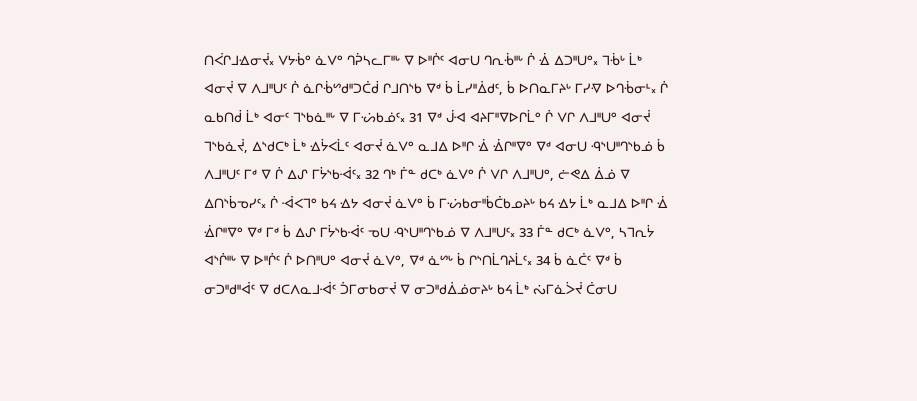ᑎᐹᒋᒧᐎᓂᔫ᙮ ᐯᔭᒀᐤ ᓈᐯᐤ ᒉᕉᓴᓚᒥᐦᒡ ᐁ ᐅᐦᒌᑦ ᐊᓂᑌ ᒉᕆᒀᐦᒡ ᒌ ᐐ ᐃᑐᐦᑌᐤ᙮ ᒣᒀᒡ ᒫᒃ ᐊᓂᔫ ᐁ ᐱᒧᐦᑌᑦ ᒌ ᓈᒋᒀᔥᑯᐦᑐᑖᑰ ᒋᒧᑎᔅᑲ ᐁᒄ ᑳ ᒫᓯᐦᐄᑯᑦ, ᑳ ᐅᑎᓇᒥᔨᒡ ᒥᓯᐌ ᐅᒉᒀᓂᒻ᙮ ᒌ ᓇᑲᑎᑰ ᒫᒃ ᐊᓂᑦ ᒣᔅᑲᓈᐦᒡ ᐁ ᒥᔣᑲᓅᑦ᙮ 31 ᐁᒄ ᒎᐗ ᐊᔨᒥᐦᐁᐅᒋᒫᐤ ᒌ ᐯᒋ ᐱᒧᐦᑌᐤ ᐊᓂᔫ ᒣᔅᑲᓈᔫ, ᐃᔅᑯᑕᒃ ᒫᒃ ᐎᔮᐸᒫᑦ ᐊᓂᔫ ᓈᐯᐤ ᓇᒧᐃ ᐅᐦᒋ ᐐ ᐐᒋᐦᐁᐤ ᐁᒄ ᐊᓂᑌ ᑴᔅᑌᐦᒉᔅᑲᓅ ᑳ ᐱᒧᐦᑌᑦ ᒥᒄ ᐁ ᒌ ᐃᔑ ᒥᔮᔅᑲᐙᑦ᙮ 32 ᒉᒃ ᒦᓐ ᑯᑕᒃ ᓈᐯᐤ ᒌ ᐯᒋ ᐱᒧᐦᑌᐤ, ᓖᕙᐃ ᐄᓅ ᐁ ᐃᑎᔅᑳᓀᓯᑦ᙮ ᒌ ᐙᐸᒣᐤ ᑲᔦ ᐎᔭ ᐊᓂᔫ ᓈᐯᐤ ᑳ ᒥᔣᑲᓂᐦᑳᑖᑲᓄᔨᒡ ᑲᔦ ᐎᔭ ᒫᒃ ᓇᒧᐃ ᐅᐦᒋ ᐐ ᐐᒋᐦᐁᐤ ᐁᒄ ᒥᒄ ᑳ ᐃᔑ ᒥᔮᔅᑲᐙᑦ ᓀᑌ ᑴᔅᑌᐦᒉᔅᑲᓅ ᐁ ᐱᒧᐦᑌᑦ᙮ 33 ᒦᓐ ᑯᑕᒃ ᓈᐯᐤ, ᓴᒣᕆᔮ ᐊᔅᒌᐦᒡ ᐁ ᐅᐦᒌᑦ ᒌ ᐅᑎᐦᑌᐤ ᐊᓂᔫ ᓈᐯᐤ, ᐁᒄ ᓈᔥᒡ ᑳ ᒋᔅᑎᒫᒉᔨᒫᑦ᙮ 34 ᑳ ᓈᑖᑦ ᐁᒄ ᑳ ᓂᑐᐦᑯᐦᐋᑦ ᐁ ᑯᑕᐱᓇᒧᐙᑦ ᑑᒥᓂᑲᓂᔫ ᐁ ᓂᑐᐦᑯᐄᓅᓂᔨᒡ ᑲᔦ ᒫᒃ ᔔᒥᓈᐴᔫ ᑖᓂᑌ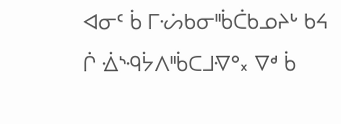ᐊᓂᑦ ᑳ ᒥᔣᑲᓂᐦᑳᑖᑲᓄᔨᒡ ᑲᔦ ᒌ ᐐᔅᑴᔮᐱᐦᑳᑕᒧᐌᐤ᙮ ᐁᒄ ᑳ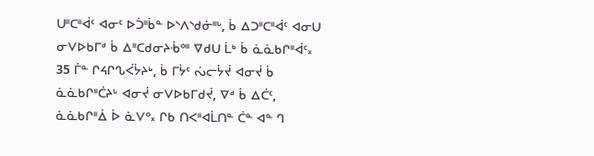ᑌᐦᑕᐦᐋᑦ ᐊᓂᑦ ᐅᑑᐦᑳᓐ ᐅᔅᐱᔅᑯᓃᐦᒡ, ᑳ ᐃᑐᐦᑕᐦᐋᑦ ᐊᓂᑌ ᓂᐯᐅᑲᒥᒄ ᑳ ᐃᐦᑕᑯᓂᔨᒀᐤᐦ ᐁᑯᑌ ᒫᒃ ᑳ ᓈᓈᑲᒋᐦᐋᑦ᙮ 35 ᒦᓐ ᒋᔦᒋᔐᐹᔮᔨᒡ, ᑳ ᒥᔮᑦ ᔔᓕᔮᔫ ᐊᓂᔫ ᑳ ᓈᓈᑲᒋᐦᑖᔨᒡ ᐊᓂᔫ ᓂᐯᐅᑲᒥᑯᔫ, ᐁᒄ ᑳ ᐃᑖᑦ, ᓈᓈᑲᒋᐦᐄ ᐆ ᓈᐯᐤ᙮ ᒋᑲ ᑎᐸᐦᐊᒫᑎᓐ ᑖᓐ ᐊᓐ ᒉ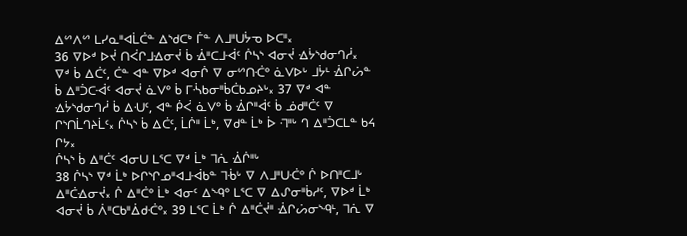ᐃᔥᐱᔥ ᒪᓯᓇᐦᐊᒫᑖᓐ ᐃᔅᑯᑕᒃ ᒦᓐ ᐱᒧᐦᑌᔮᓀ ᐅᑕᐦ᙮
36 ᐁᐅᒄ ᐅᔫ ᑎᐹᒋᒧᐎᓂᔫ ᑳ ᐐᐦᑕᒧᐙᑦ ᒌᓴᔅ ᐊᓂᔫ ᐎᔮᔅᑯᓂᒉᓲ᙮ ᐁᒄ ᑳ ᐃᑖᑦ, ᑖᓐ ᐊᓐ ᐁᐅᒄ ᐊᓂᒌ ᐁ ᓂᔥᑎᑣᐤ ᓈᐯᐅᒡ ᒧᔮᒻ ᐐᒋᔖᓐ ᑳ ᐃᐦᑑᑕᐙᑦ ᐊᓂᔫ ᓈᐯᐤ ᑳ ᒥᔂᑲᓂᐦᑳᑖᑲᓄᔨᒡ᙮ 37 ᐁᒄ ᐊᓐ ᐎᔮᔅᑯᓂᒉᓲ ᑳ ᐃᑗᑦ, ᐊᓐ ᑮᐹ ᓈᐯᐤ ᑳ ᐐᒋᐦᐋᑦ ᑳ ᓅᑯᐦᑖᑦ ᐁ ᒋᔅᑎᒫᒉᔨᒫᑦ᙮ ᒌᓴᔅ ᑳ ᐃᑖᑦ, ᒫᒌᐦ ᒫᒃ, ᐁᑯᓐ ᒫᒃ ᐆ ᒬᐦᒡ ᒉ ᐃᐦᑑᑕᒪᓐ ᑲᔦ ᒋᔭ᙮
ᒌᓴᔅ ᑳ ᐃᐦᑖᑦ ᐊᓂᑌ ᒪᕐᑕ ᐁᒄ ᒫᒃ ᒣᕇ ᐐᒌᐦᒡ
38 ᒌᓴᔅ ᐁᒄ ᒫᒃ ᐅᒋᔅᒋᓄᐦᐊᒧᐙᑲᓐ ᒣᒀᒡ ᐁ ᐱᒧᐦᑌᑣᐤ ᒌ ᐅᑎᐦᑕᒧᒡ ᐃᐦᑖᐎᓂᔫ᙮ ᒌ ᐃᐦᑖᐤ ᒫᒃ ᐊᓂᑦ ᐃᔅᑴᐤ ᒪᕐᑕ ᐁ ᐃᔑᓂᐦᑳᓱᑦ, ᐁᐅᒄ ᒫᒃ ᐊᓂᔫ ᑳ ᐲᐦᑕᑲᐦᐄᑯᑣᐤ᙮ 39 ᒪᕐᑕ ᒫᒃ ᒌ ᐃᐦᑖᔫᐦ ᐐᒋᔖᓂᔅᑴᒻ, ᒣᕇ ᐁ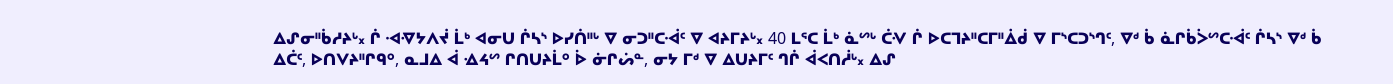ᐃᔑᓂᐦᑳᓱᔨᒡ᙮ ᒌ ᐗᐌᔭᐱᔫ ᒫᒃ ᐊᓂᑌ ᒌᓴᔅ ᐅᓯᑏᐦᒡ ᐁ ᓂᑐᐦᑕᐙᑦ ᐁ ᐊᔨᒥᔨᒡ᙮ 40 ᒪᕐᑕ ᒫᒃ ᓈᔥᒡ ᑖᐺ ᒌ ᐅᑕᒣᔨᐦᑕᒥᐦᐄᑰ ᐁ ᒥᔅᑕᑐᔅᒉᑦ, ᐁᒄ ᑳ ᓈᒋᑳᐴᔥᑕᐙᑦ ᒌᓴᔅ ᐁᒄ ᑳ ᐃᑖᑦ, ᐅᑎᐯᔨᐦᒋᑫᐤ, ᓇᒧᐃ ᐋ ᐎᔦᔥ ᒋᑎᑌᔨᒫᐤ ᐆ ᓃᒋᔖᓐ, ᓂᔭ ᒥᒄ ᐁ ᐃᑌᔨᒥᑦ ᒉᒌ ᐋᐸᑎᓲᒡ᙮ ᐃᔑ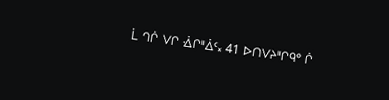ᒫ ᒉᒌ ᐯᒋ ᐐᒋᐦᐄᑦ᙮ 41 ᐅᑎᐯᔨᐦᒋᑫᐤ ᒌ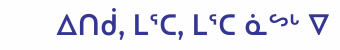ᐃᑎᑰ, ᒪᕐᑕ, ᒪᕐᑕ ᓈᔥᒡ ᐁ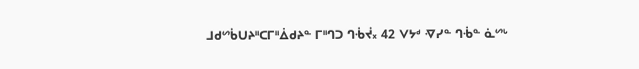ᒧᑯᔥᑳᑌᔨᐦᑕᒥᐦᐄᑯᔨᓐ ᒥᐦᒉᑐ ᒉᒀᔫ᙮ 42 ᐯᔭᒄ ᐌᓯᓐ ᒉᒀᓐ ᓈᔥᒡ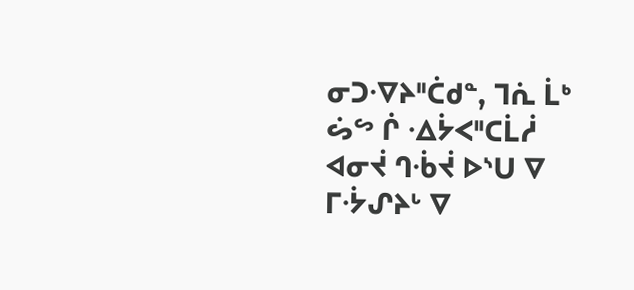ᓂᑐᐌᔨᐦᑖᑯᓐ, ᒣᕇ ᒫᒃ ᔖᔥ ᒌ ᐎᔮᐸᐦᑕᒫᓲ ᐊᓂᔫ ᒉᒀᔫ ᐅᔅᑌ ᐁ ᒥᔻᔑᔨᒡ ᐁ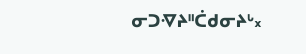ᓂᑐᐌᔨᐦᑖᑯᓂᔨᒡ᙮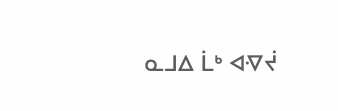ᓇᒧᐃ ᒫᒃ ᐊᐌᔫ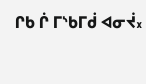ᒋᑲ ᒌ ᒥᔅᑲᒥᑰ ᐊᓂᔫ᙮